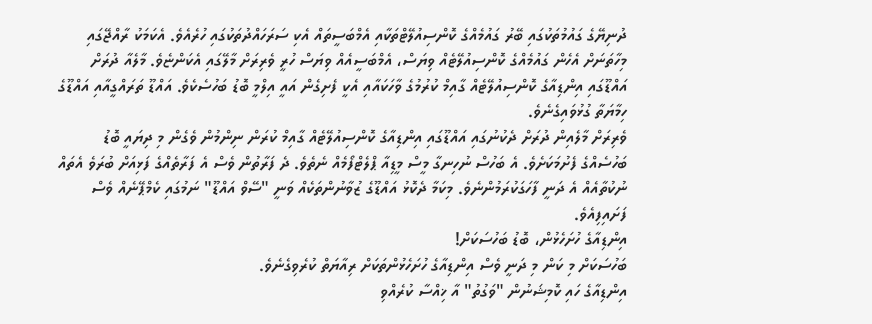ދުނިޔޭގެ ގައުމުތަކުގައި ބޭރު ގައުމެއްގެ ކޮންސިއުލޭޓްތަކާއި އެމްބަސީތައް އެކި ސަރަހައްދުތަކުގައި ހުރެއެވެ. އެކަމަކު ރާއްޖޭގައި މިހާތަނަށް އެހެން ގައުމެއްގެ ކޮންސިއުލޭޓެއް ވިޔަސް، އެމްބަސީއެއް ވިޔަސް ހުރީ ވެރިރަށް މާލޭގައި އެކަންޏެވެ. މާލެއާ ދުރަށް އައްޑޫގައި އިންޑިއާގެ ކޮންސިއުލޭޓެއް ގާއިމް ކުރުމުގެ ވާހަކައާއި އެކީ ފެށިގެން އައީ އިލްމީ ބޮޑު ބަހުސެކެވެ. އައްޑޫ ތަރައްގީއާއި އައްޑޫގެ ހިމާޔަތާ ގުޅުވައިގެނެވެ.
ވެރިރަށް މާލެއިން ދުރަށް ދެކުނުގައި އައްޑޫގައި އިންޑިއާގެ ކޮންސިއުލޭޓެއް ގާއިމް ކުރަން ނިންމުން ވެގެން މި ދިޔައީ ބޮޑު ބަހުސެއްގެ ފެށުމަކަށެވެ. އެ ބަހުސް ނުހިނގާ މީސް މީޑިއާ ޕްލެޓްފޯމެއް ނެތެވެ. ދެ ފަރާތުން ވެސް އެ ފަރާތެއްގެ ފަޅިއަށް ބުރަވެ އެތައް ނުކުތާއެއް އެ ދަނީ ފާހަގަކުރަމުންނެވެ. މިކަމާ ދެކޮޅު އައްޑޫގެ ޒުވާނުންތަކެއް ވަނީ "ސޭވް އައްޑޫ" ނަމުގައި ކެމްޕޭނެއް ވެސް ފަށައިފިއެވެ.
އިންޑިއާގެ ހުށަހެޅުން، ބޮޑު ބަހުސަކަށް!
ބަހުސަކަށް މި ކަން މި ދަނީ ވެސް އިންޑިއާގެ ހުށަހެޅުންތަކަށް ރިއާޔަތް ކުރެވިގެނެވެ.
އިންޑިއާގެ ހައި ކޮމިޝަނުން "ވަގުތު" އާ ޚިއްސާ ކުރެއްވި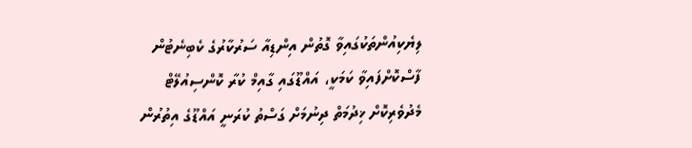ލިޔެކިއުންތަކުގައިވާ ގޮތުން އިންޑިއާ ސަރުކާރުގެ ކެބިނެޓުން ފާސްކޮށްފައިވާ ކަމަކީ، އައްޑޫގައި ގާއިމް ކުރާ ކޮންސިއުލޭޓް މެދުވެރިކޮށް ޚިދުމަތް ދިނުމަށް ގަސްތު ކުރަނީ އައްޑޫގެ އިތުރުން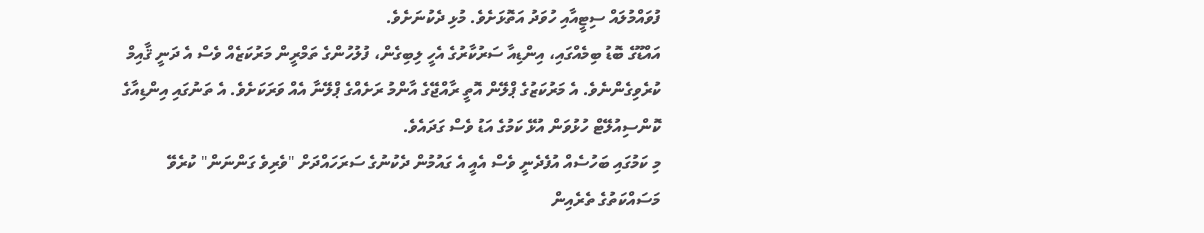ފުވައްމުލައް ސިޓީއާއި ހުވަދު އަތޮޅަށެވެ. މުޅި ދެކުނަށެވެ.
އައްޑޫގެ ބޮޑު ބިމެއްގައި، އިންޑިއާ ސަރުކާރުގެ އެހީ ލިބިގެން، ފުލުހުންގެ ތަމްރީން މަރުކަޒެއް ވެސް އެ ދަނީ ޤާއިމް ކުރެވިގެންނެވެ. އެ މަރުކަޒުގެ ޕްލޭން އޮތީ ރާއްޖޭގެ އާންމު ރަށެއްގެ ޕްލޭނާ އެއް ވަރަކަށެވެ. އެ ތަނުގައި އިންޑިއާގެ ކޮންސިއުލޭޓް ހުޅުވަން އުޅޭ ކަމުގެ އަޑު ވެސް ގަދައެވެ.
މި ކަމުގައި ބަހުސެއް އުފެދެނީ ވެސް އެއީ އެ ގައުމުން ދެކުނުގެ ސަރަހައްދަށް "ވެރިވެ ގަންނަން" ކުރެވޭ މަސައްކަތުގެ ތެރެއިން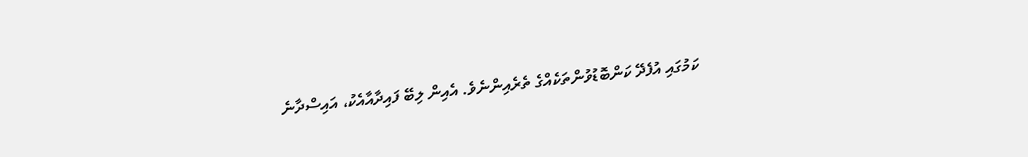ކަމުގައި އުފެދޭ ކަންބޮޑުވުންތަކެއްގެ ތެރެއިންނެވެ. އެއިން ލިބޭ ފައިދާއާއެކު، އައިސްދާނެ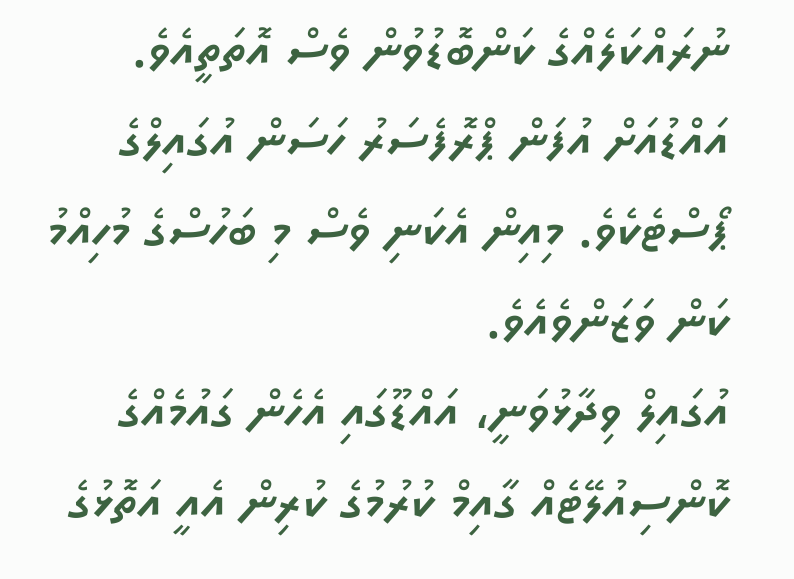ނުރައްކަލެއްގެ ކަންބޮޑުވުން ވެސް އޮތަތީއެވެ.
އައްޑުއަށް އުފަން ޕްރޮފެސަރު ހަސަން އުގައިލްގެ ޕޯސްޓެކެވެ. މިއިން އެކަނި ވެސް މި ބަހުސްގެ މުހިއްމު ކަން ވަޒަންވެއެވެ.
އުގައިލް ވިދާޅުވަނީ، އައްޑޫގައި އެހެން ގައުމެއްގެ ކޮންސިއުލޭޓެއް ގާއިމް ކުރުމުގެ ކުރިން އެއީ އަތޮޅުގެ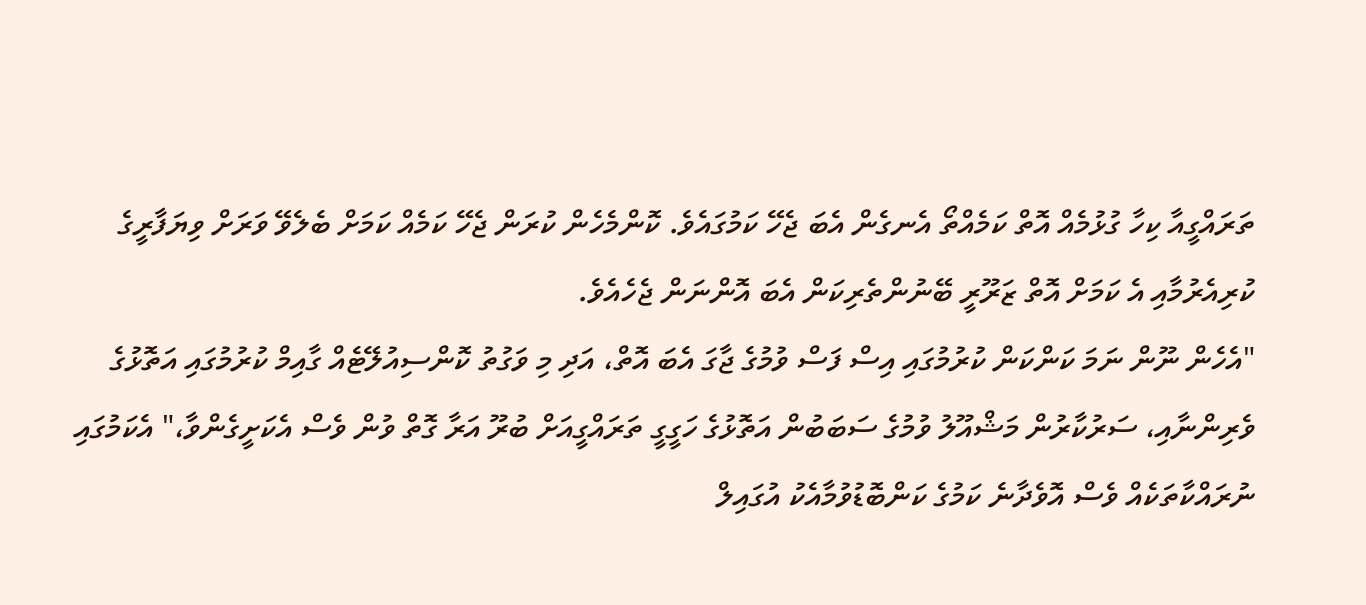ތަރައްގީއާ ކިހާ ގުޅުމެއް އޮތް ކަމެއްތޯ އެނގެން އެބަ ޖެހޭ ކަމުގައެވެ. ކޮންމެހެން ކުރަން ޖެހޭ ކަމެއް ކަމަށް ބެލެވޭ ވަރަށް ވިޔަފާރީގެ ކުރިއެރުމާއި އެ ކަމަށް އޮތް ޒަރޫރީ ބޭނުންތެރިކަން އެބަ އޮންނަން ޖެހެއެވެ.
"އެހެން ނޫން ނަމަ ކަންކަން ކުރުމުގައި އިސް ފަސް ވުމުގެ ޖާގަ އެބަ އޮތް، އަދި މި ވަގުތު ކޮންސިއުލޭޓެއް ގާއިމް ކުރުމުގައި އަތޮޅުގެ ވެރިންނާއި، ސަރުކާރުން މަޝްއޫލު ވުމުގެ ސަބަބުން އަތޮޅުގެ ހަގީގީ ތަރައްގީއަށް ބުރޫ އަރާ ގޮތް ވުން ވެސް އެކަށީގެންވާ،" އެކަމުގައި ނުރައްކާތަކެއް ވެސް އޮވެދާނެ ކަމުގެ ކަންބޮޑުވުމާއެކު އުގައިލް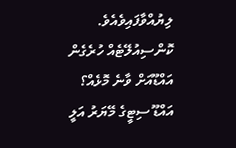ލިޔުއްވާފައިވެއެވެ.
ކޮންސިއުލޭޓެއް ހުރެގެން އައްޑޫއަށް ވާނެ މޮޅެއް؟
އައްޑޫ ސިޓީގެ މޭޔަރު އަލީ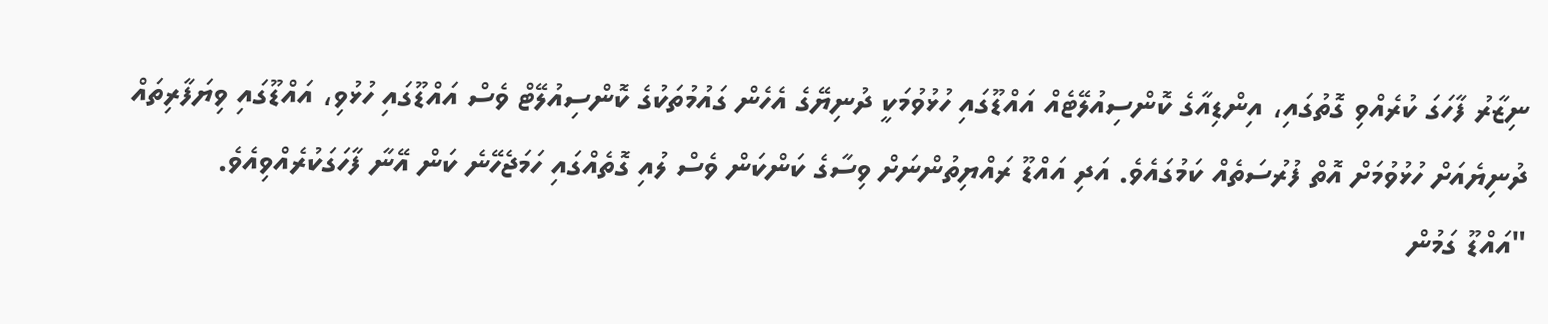ނިޒާރު ފާހަގަ ކުރެއްވި ގޮތުގައި، އިންޑިއާގެ ކޮންސިއުލޭޓެއް އައްޑޫގައި ހުޅުވުމަކީ ދުނިޔޭގެ އެހެން ގައުމުތަކުގެ ކޮންސިއުލޭޓް ވެސް އައްޑޫގައި ހުޅުވި، އައްޑޫގައި ވިޔަފާރިތައް ދުނިޔެއަށް ހުޅުވުމަށް އޮތް ފުރުސަތެއް ކަމުގައެވެ. އަދި އައްޑޫ ރައްޔިތުންނަށް ވިސާގެ ކަންކަން ވެސް ލުއި ގޮތެއްގައި ހަމަޖެހޭނެ ކަން އޭނާ ފާހަގަކުރެއްވިއެވެ.
"އައްޑޫ ގަމުން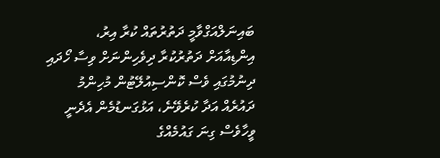ބައިނަލްއަގްވާމީ ދަތުރުތައް ކުރާ އިރު، އިންޑިއާއަށް ދަތުރުކުރާ ދިވެހިންނަށް ވިސާ ހޯދައި ދިނުމުގައި ވެސް ކޮންސިއުލޭޓުން މުހިންމު ދައުރެއް އަދާ ކުރެވޭނެ، އަޅުގަނޑުމެން އެދެނީ ވީހާވެސް ގިނަ ގައުމެއްގެ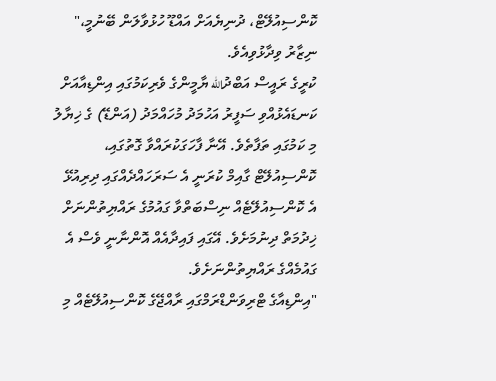ކޮންސިއުލޭޓް، ދުނިޔެއަށް އައްޑޫ ހުޅުވާލަން ބޭނުމީ،" ނިޒާރު ވިދާޅުވިއެވެ.
ކުރީގެ ރައީސް އަބްދުالله ޔާމީންގެ ވެރިކަމުގައި އިންޑިއާއަށް ކަނޑައެޅުއްވި ސަފީރު އަހުމަދު މުހައްމަދު (އަންޑޭ) ގެ ޚިޔާލު މި ކަމުގައި ތަފާތެވެ. އޭނާ ފާހަގަކުރައްވާ ގޮތުގައި، ކޮންސިއުލޭޓް ގާއިމް ކުރަނީ އެ ސަރަހައްދެއްގައި ދިރިއުޅޭ އެ ކޮންސިއުލޭޓެއް ނިސްބަތްވާ ގައުމުގެ ރައްޔިތުންނަށް ޚިދުމަތް ދިނުމަށެވެ. އޭގައި ފައިދާއެއް އޮންނާނީ ވެސް އެ ގައުމެއްގެ ރައްޔިތުންނަށެވެ.
"އިންޑިއާގެ ޓްރިވަންޑްރަމްގައި ރާއްޖޭގެ ކޮންސިއުލޭޓެއް މި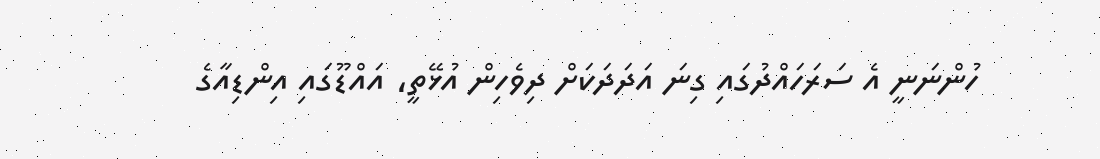ހުންނަނީ އެ ސަރަހައްދުގައި ގިނަ އަދަދަކަށް ދިވެހިން އުޅޭތީ، އައްޑޫގައި އިންޑިއާގެ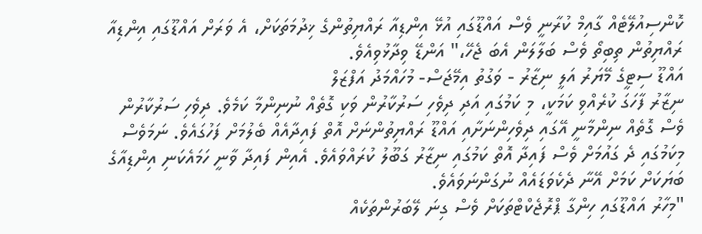ކޮންސިއުލޭޓެއް ގާއިމް ކުރާނީ ވެސް އައްޑޫގައި އުޅޭ އިންޑިއާ ރައްޔިތުންގެ ޚިދުމަތަކަށް، އެ ވަރަށް އައްޑޫގައި އިންޑިއާ ރައްޔިތުން ތިބިތޯ ވެސް ބަލާލަން އެބަ ޖެހޭ،" އަންޑޭ ވިދާޅުވިއެވެ.
އައްޑޫ ސިޓީގެ މޭޔަރު އަލީ ނިޒާރު - ވަގުތު އިމޭޖަސް- މުހައްމަދު އަފްޒަލް
ނިޒާރު ފާހަގަ ކުރެއްވި ކަމަކީ، މި ކަމުގައި އަދި ދިވެހި ސަރުކާރުން ވަކި ގޮތެއް ނުނިންމާ ކަމެވެ. ދިވެހި ސަރުކާރުން ވެސް ގޮތެއް ނިންމާނީ އޭގައި ދިވެހިންނަށާއި އައްޑޫ ރައްޔިތުންނަށް އޮތް ފައިދާއެއް ބެލުމަށް ފަހުގައެވެ. ނަމަވެސް މިކަމުގައި ދެ ގައުމަށް ވެސް ފައިދާ އޮތް ކަމުގައި ނިޒާރު ގަބޫލު ކުރައްވައެވެ. އެއިން ފައިދާ ވާނީ ހަމައެކަނި އިންޑިއާގެ ބަޔަކަށް ކަމަށް އޭނާ ދެކެވަޑައެއް ނުގަންނަވައެވެ.
"މިހާރު އައްޑޫގައި ހިންގާ ޕްރޮޖެކްޓްތަކަށް ވެސް ގިނަ ލޭބަރުންތަކެއް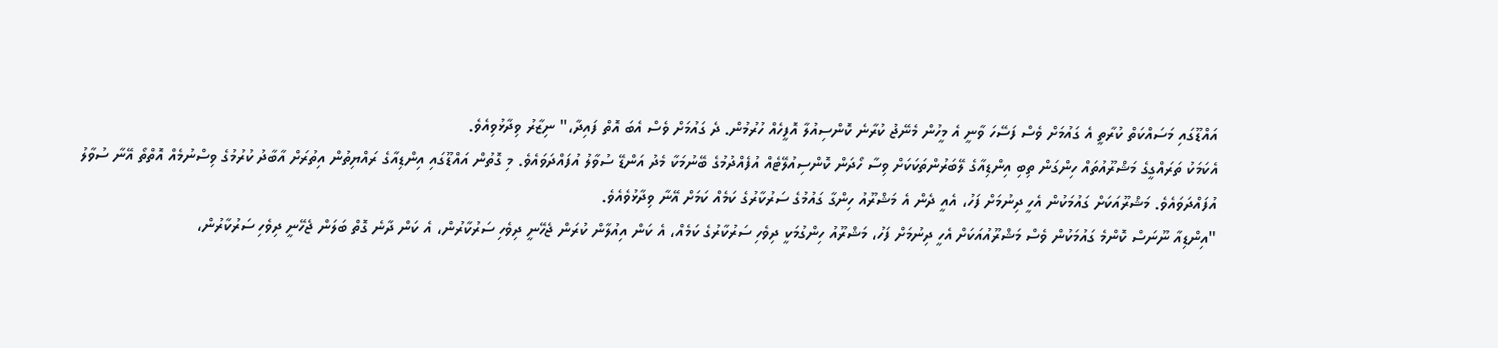އައްޑޫގައި މަސައްކަތް ކުރާތީ އެ ގައުމަށް ވެސް ފަސޭހަ ވާނީ އެ މީހުން މެނޭޖު ކުރާނެ ކޮންސިއުލާ އޮފީހެއް ހުރުމުން. ދެ ގައުމަށް ވެސް އެބަ އޮތް ފައިދާ،" ނިޒާރު ވިދާޅުވިއެވެ.
އެކަމަކު ތަރައްގީގެ މަޝްރޫއުތައް ހިންގަން ތިބި އިންޑިއާގެ ލޭބަރުންތަކަކަށް ވިސާ ހޯދަން ކޮންސިއުލޭޓެއް އުފެއްދުމުގެ ބޭނުމަކާ މެދު އަންޑޭ ސުވާލު އުފައްދަވައެވެ. މި ގޮތުން އައްޑޫގައި އިންޑިއާގެ ރައްޔިތުން އިތުރަށް އާބާދު ކުރުމުގެ ވިސްނުމެއް އޮތްތޯ އޭނާ ސުވާލު އުފައްދަވައެވެ. މަޝްރޫއަކަށް ގައުމަކުން އެހީ ދިނުމަށް ފަހު، އެއީ ދެން އެ މަޝްރޫއު ހިންގާ ގައުމުގެ ސަރުކާރުގެ ކަމެއް ކަމަށް އޭނާ ވިދާޅުވެއެވެ.
"އިންޑިއާ ނޫނަސް ކޮންމެ ގައުމަކުން ވެސް މަޝްރޫއުއަކަށް އެހީ ދިނުމަށް ފަހު، މަޝްރޫއު ހިންގުމަކީ ދިވެހި ސަރުކާރުގެ ކަމެއް، އެ ކަން އިއުލާން ކުރަން ޖެހޭނީ ދިވެހި ސަރުކާރުން، އެ ކަން ދާނެ ގޮތް ބަލަން ޖެހޭނީ ދިވެހި ސަރުކާރުން،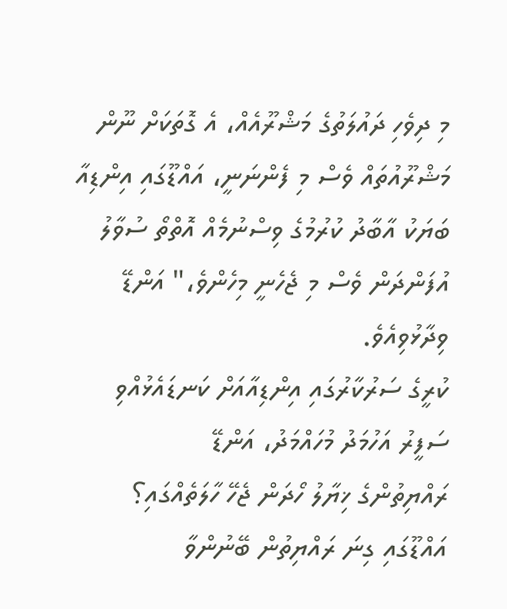މި ދިވެހި ދައުލަތުގެ މަޝްރޫއެއް، އެ ގޮތަކަށް ނޫން މަޝްރޫއުތައް ވެސް މި ފެންނަނީ، އައްޑޫގައި އިންޑިއާ ބަޔަކު އާބާދު ކުރުމުގެ ވިސްނުމެއް އޮތްތޯ ސުވާލު އުފަންދަން ވެސް މި ޖެހެނީ މިހެންވެ،" އަންޑޭ ވިދާޅުވިއެވެ.
ކުރީގެ ސަރުކާރުގައި އިންޑިއާއަށް ކަނޑައެޅުއްވި ސަފީރު އަހުމަދު މުހައްމަދު، އަންޑޭ
ރައްޔިތުންގެ ޚިޔާލު ހޯދަން ޖެހޭ ހާލަތެއްގައި؟
އައްޑޫގައި ގިނަ ރައްޔިތުން ބޭނުންވާ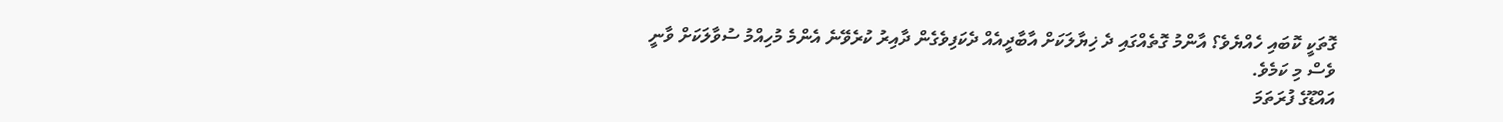ގޮތަކީ ކޮބައި ހެއްޔެވެ؟ އާންމު ގޮތެއްގައި ދެ ޚިޔާލަކަށް އާބާދީއެއް ދެކަފިވެގެން ދާއިރު ކުރެވޭނެ އެންމެ މުހިއްމު ސުވާލަކަށް ވާނީ ވެސް މި ކަމެވެ.
އައްޑޫގެ ފުރަތަމަ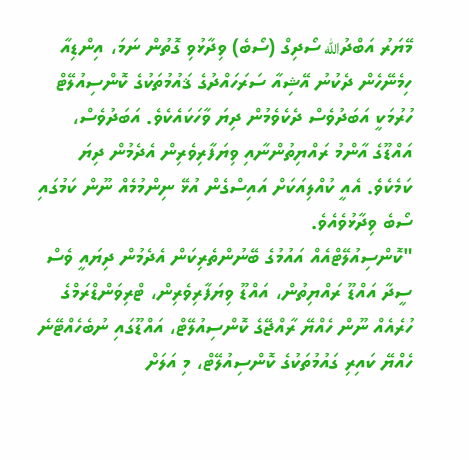މޭޔަރު އަބްދުالله ސޯދިގް (ސޯބެ) ވިދާޅުވި ގޮތުން ނަމަ، އިންޑިއާ ހިމެނޭހެން ދެކުނު އޭޝިއާ ސަރަހައްދުގެ ޤައުމުތަކުގެ ކޮންސިއުލޭޓް ހުރުމަކީ އަބަދުވެސް ދެކެވެމުން ދިޔަ ވާހަކައެކެވެ. އަބަދުވެސް، އައްޑޫގެ އާންމު ރައްޔިތުންނާއި ވިޔަފާރިވެރިން އެދެމުން ދިޔަ ކަމެކެވެ. އެއީ ކުއްލިއަކަށް އައިސްގެން އުޅޭ ނިންމުމެއް ނޫން ކަމުގައި ސޯބެ ވިދާޅުވެއެވެ.
"ކޮންސިއުލޭޓްއެއް އައުމުގެ ބޭނުންތެރިކަން އެދެމުން ދިޔައީ ވެސް ސީދާ އައްޑޫ ރައްޔިތުން، އައްޑޫ ވިޔަފާރިވެރިން، ޓްރިވަންޑްރަމްގެ ހުރެއެއް ނޫން ހެއްޔޭ ރާއްޖޭގެ ކޮންސިއުލޭޓް، އައްޑޫގައި ނުބެހެއްޓޭނެ ހެއްޔޭ ކައިރި ގައުމުތަކުގެ ކޮންސިއުލޭޓް، މި އަލަށް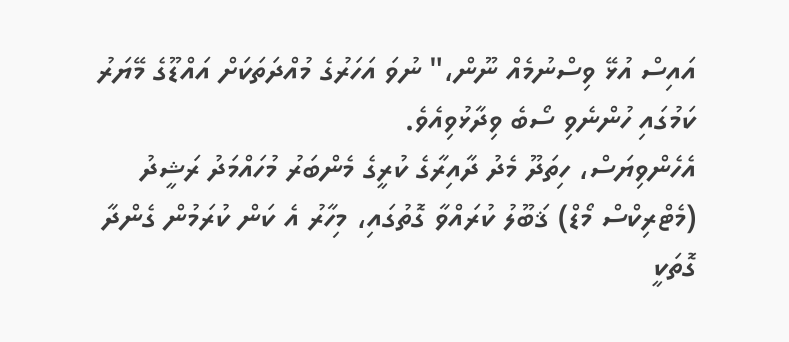އައިސް އުޅޭ ވިސްނުމެއް ނޫން،" ނުވަ އަހަރުގެ މުއްދަތަކަށް އައްޑޫގެ މޭޔަރު ކަމުގައި ހުންނެވި ސޯބެ ވިދާޅުވިއެވެ.
އެހެންވިޔަސް، ހިތަދޫ މެދު ދާއިރާގެ ކުރީގެ މެންބަރު މުހައްމަދު ރަޝީދު (މެޓްރިކްސް މޯޑް) ޤަބޫލު ކުރައްވާ ގޮތުގައި، މިހާރު އެ ކަން ކުރަމުން ގެންދާ ގޮތަކީ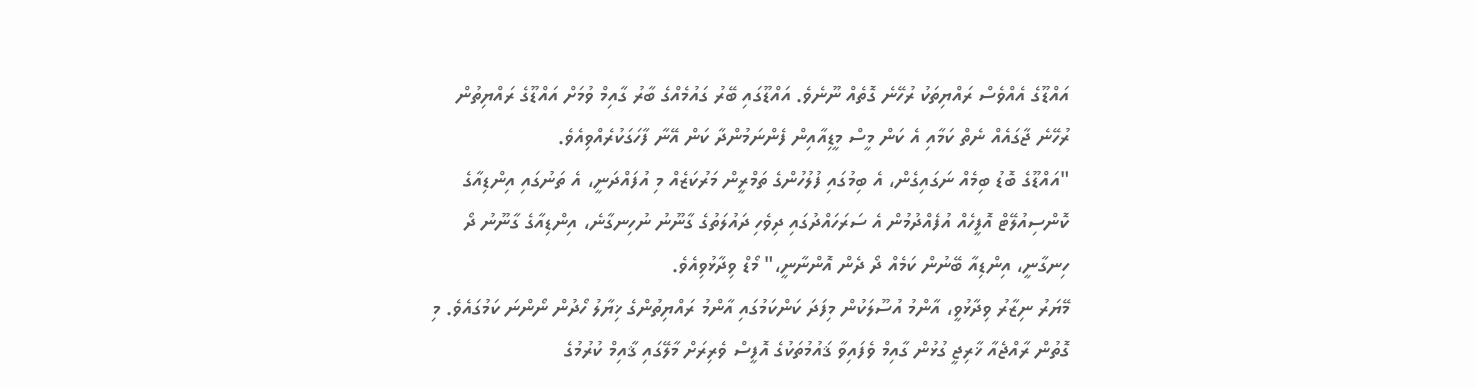އައްޑޫގެ އެއްވެސް ރައްޔިތަކު ރުހޭނެ ގޮތެއް ނޫނެވެ. އައްޑޫގައި ބޭރު ގައުމެއްގެ ބާރު ގާއިމް ވުމަށް އައްޑޫގެ ރައްޔިތުން ރުހޭނެ ޖާގައެއް ނެތް ކަމާއި އެ ކަން މީސް މީޑިއާއިން ފެންނަމުންދާ ކަން އޭނާ ފާހަގަކުރެއްވިއެވެ.
"އައްޑޫގެ ބޮޑު ބިމެއް ނަގައިގެން، އެ ބިމުގައި ފުލުހުންގެ ތަމްރީން މަރުކަޒެއް މި އުފައްދަނީ، އެ ތަނުގައި އިންޑިއާގެ ކޮންސިއުލޭޓް އޮފީހެއް އުފެއްދުމުން އެ ސަރަހައްދުގައި ދިވެހި ދައުލަތުގެ ގާނޫނު ނުހިނގާނެ، އިންޑިއާގެ ގާނޫނު ދޯ ހިނގާނީ، އިންޑިއާ ބޭނުން ކަމެއް ދޯ ދެން އޮންނާނީ،" މޯޑް ވިދާޅުވިއެވެ.
މޭޔަރު ނިޒާރު ވިދާޅުވީ، އާންމު އުސޫލަކުން މިފަދަ ކަންކަމުގައި އާންމު ރައްޔިތުންގެ ޚިޔާލު ހޯދުން ނޯންނަ ކަމުގައެވެ. މި ގޮތުން ރާއްޖެއާ ޚާރިޖީ ގުޅުން ގާއިމް ވެފައިވާ ޤައުމުތަކުގެ އޮފީސް ވެރިރަށް މާލޭގައި ޤާއިމް ކުރުމުގެ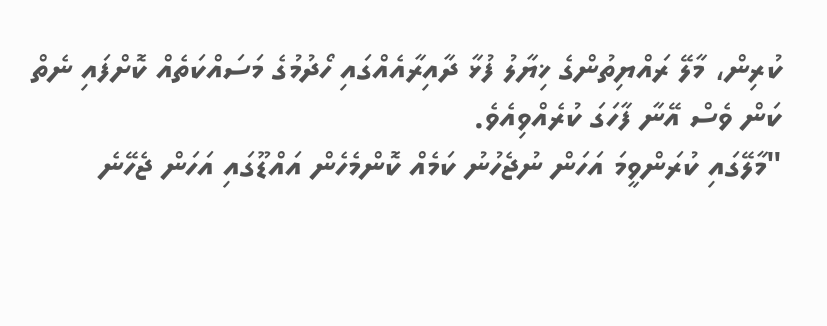ކުރިން، މާލޭ ރައްޔިތުންގެ ޚިޔާލު ފުޅާ ދާއިރާއެއްގައި ހޯދުމުގެ މަސައްކަތެއް ކޮށްފައި ނެތް ކަން ވެސް އޭނާ ފާހަގަ ކުރެއްވިއެވެ.
"މާލޭގައި ކުރަންވީމަ އަހަން ނުޖެހުނު ކަމެއް ކޮންމެހެން އައްޑޫގައި އަހަން ޖެހޭނެ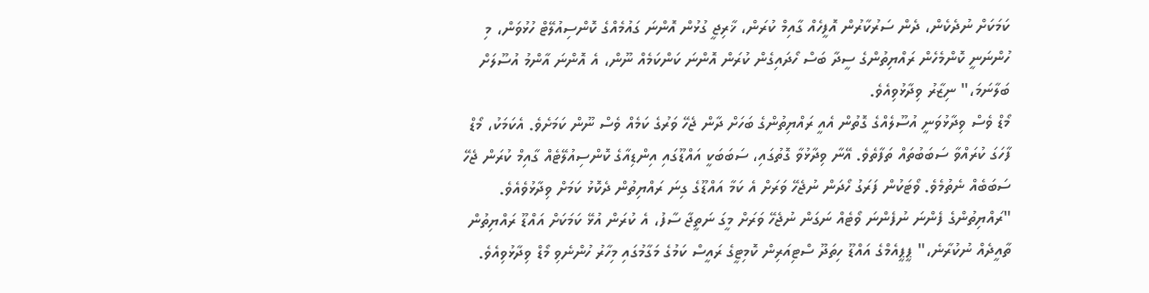ކަމަކަށް ނުދެކެން، ދެން ސަރުކާރުން އޮފީހެއް ގާއިމް ކުރަން، ޚާރިޖީ ގުޅުން އޮންނަ ގައުމެއްގެ ކޮންސިއުލޭޓް ހުޅުވަން، މި ހުންނަނީ ކޮންމެހެން ރައްޔިތުންގެ ސީދާ ބަސް ހޯދައިގެން ކުރަން އޮންނަ ކަންކަމެއް ނޫން، އެ އޮންނަ އާންމު އުސޫލަށް ބަލާނަމަ،" ނިޒާރު ވިދާޅުވިއެވެ.
މޯޑް ވެސް ވިދާޅުވަނީ އުސޫލެއްގެ ގޮތުން އެއީ ރައްޔިތުންގެ ބަހަށް ދާން ޖެހޭ ވަރުގެ ކަމެއް ވެސް ނޫން ކަމަށެވެ. އެކަމަކު، މޯޑް ފާހަގަ ކުރައްވާ ސަބަބުތައް ތަފާތެވެ. އޭނާ ވިދާޅުވާ ގޮތުގައި، ސަބަބަކީ އައްޑޫގައި އިންޑިއާގެ ކޮންސިއުލޭޓެއް ގާއިމް ކުރަން ޖެހޭ ސަބަބެއް ނެތުމެވެ. ވޯޓަކުން ފަރަގު ހޯދަން ނުޖެހޭ ވަރަށް އެ ކަމާ އައްޑޫގެ ގިނަ ރައްޔިތުން ދެކޮޅު ކަމަށް ވިދާޅުވެއެވެ.
"ރައްޔިތުންގެ ފެންނަ ނުފެންނަ ވޯޓެއް ނަގަން ނުޖެހޭ ވަރަށް މީގަ ނަތީޖާ ސާފު، އެ ކުރަން އުޅޭ ކަމަކަށް އައްޑޫ ރައްޔިތުން ތާއީދެއް ނުކުރާނެ،" ޕީޕީއެމްގެ އައްޑޫ ހިތަދޫ ސްޓިއަރިން ކޮމިޓީގެ ރައީސް ކަމުގެ މަގާމުގައި މިހާރު ހުންނެވި މޯޑް ވިދާޅުވިއެވެ.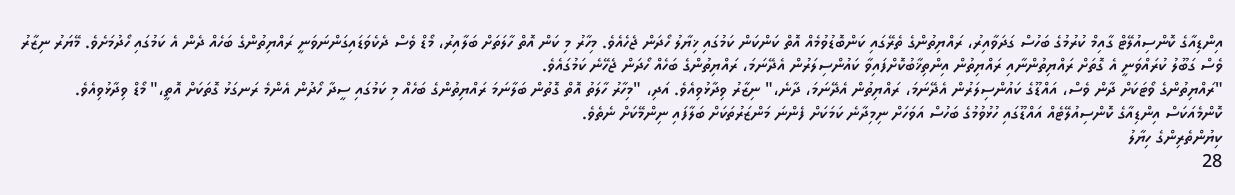އިންޑިއާގެ ކޮންސިއުލޭޓް ގާއިމް ކުރުމުގެ ބަހުސް ގަދަވާއިރު، ރައްޔިތުންގެ ތެރޭގައި ކަންބޮޑުވުމެއް އޮތް ކަންކަން ކަމުގައި ޚިޔާލު ހޯދަން ޖެހެއެވެ. މިހާރު މި ކަން އޮތް ހާލަތަށް ބަލާއިރު، މޯޑް ވެސް ދެކެވަޑައިގަންނަވަނީ ރައްޔިތުންގެ ބަހެއް ދެން އެ ކަމުގައި ހޯދުމަށެވެ. މޭޔަރު ނިޒާރު ވެސް ގަބޫލު ކުރައްވަނީ އެ ގޮތަށް ރައްޔިތުންނާއި ރައްޔިތުން އިންތިޚާބުކޮށްފައިވާ ކައުންސިލަރުން އެދޭނަމަ، ރައްޔިތުންގެ ބަހެއް ހޯދަން ޖެހޭނެ ކަމުގައެވެ.
"ރައްޔިތުންގެ ވޯޓަކަށް ދާން ވެސް، އައްޑޫގެ ކައުންސިލަރުން އެދޭނަމަ، ރައްޔިތުން އެދޭނަމަ، ދާނެ،" ނިޒާރު ވިދާޅުވިއެވެ. އަދި، "މިހާރު ހާލަތު އޮތް ގޮތުން ބަލާނަމަ ރައްޔިތުންގެ ބަހެއް މި ކަމުގައި ސީދާ ހޯދުން އެންމެ ރަނގަޅު ގޮތަކަށް އޮތީ،" މޯޑް ވިދާޅުވިއެވެ.
ކޮންމެއަކަސް އިންޑިއާގެ ކޮންސިއުލޭޓެއް އައްޑޫގައި ހުޅުވުމުގެ ބަހުސް އަވަހަށް ނިމިދާނެ ކަމަކަށް ފެންނަ މަންޒަރުތަކަށް ބަލާފައި ނިންމޭކަށް ނެތެވެ.
ކިޔުންތެރިންގެ ހިޔާލު
28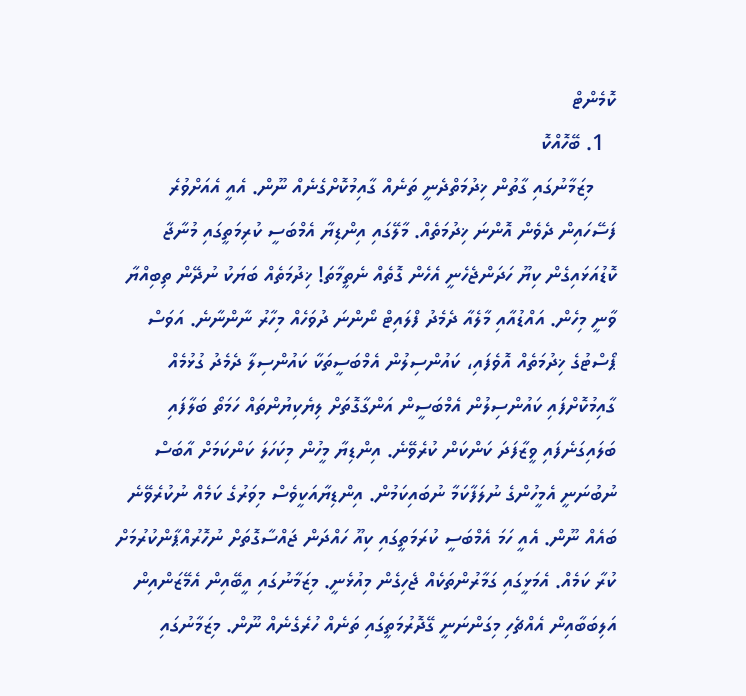ކޮމެންޓް
  1. ބޭހޮއްކޮ
    މިޒަމާނުގައި ގާތުން ޚިދުމަތްދެނީ ތަނެއް ގާއިމުކޮށްގެނެއް ނޫން. އެއީ އެއަށްވުރެ ފަސޭހައިން ދެވެން އޮންނަ ޚިދުމަތެއް. މާލޭގައި އިންޑިޔާ އެމްބަސީ ކުރިމަތީގައި މުނާޖާ ކޮޑުއަޅައިގެން ކިޔޫ ހަދަންޖެހެނީ އެހެން ގޮތެއް ނެތީމާތަ! ޚިދުމަތެއް ބަޔަކު ނުދޭން ތިބިއްޔާ ވާނީ މިހެން. އައްޑުއާއި މާލެއާ ދެމެދު ފްލައިޓް ނޯންނަ ދުވަހެއް މިހާރު ނާންނާނެ. އަވަސް ޕޯސްޓުގެ ޚިދުމަތެއް އޮވެފައި، ކައުންސިލުން އެމްބަސީތަކާ ކައުންސިލާ ދެމެދު ގުޅުމެއް ގާއިމުކޮށްފައި ކައުންސިލުން އެމްބަސީން އަންގާގޮތަށް ލިޔެކިޔުންތައް ހަމަތޯ ބަލާފައި ބަލައިގަނެފައި ވީޒާފަދަ ކަންކަން ކުރެވޭނެ. އިންޑިޔާ މީހުން މިކަހަލަ ކަންކަމަށް އާބަސް ނުބުނަނީ އެމީހުންގެ ނުލަފާކަމާ ނުބައިކަމުން. އިންޑިޔާއަކީވެސް މިވަރުގެ ކަމެއް ނުކުރެވޭނެ ބައެއް ނޫން. އެއީ ހަމަ އެމްބަސީ ކުރަމަތީގައި ކިއޫ ހައްދަން ޖައްސާގޮތަށް ނުހޮރުއްޕާންކުރުމަށް ކުރާ ކަމެއް. އެމަޅީގައި ގަމާރުންތަކެއް ޖެހިގެން މިއުޅެނީ. މިޒަމާނުގައި އީބޭއިން އެމޭޒަންއިން އަލިބަބާއިން އެއްޗެހި މިގަންނަނީ ގޭދޮރުމަތީގައި ތަނެއް ހުރެގެނެއް ނޫން. މިޒަމާނުގައި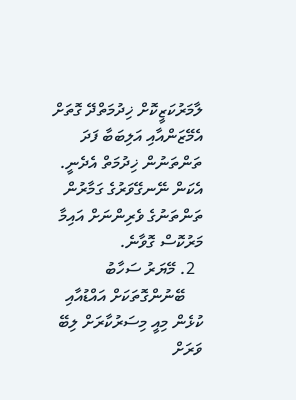ލާމަރުކަޒީކޮށް ޚިދުމަތްދޭ ގޮތަށް އެމޭޒަންއާއި އަލިބަބާ ފަދަ ތަންތަނުން ޚިދުމަތް އެދެނީ. އެކަން ނޭނގޭވަރުގެ ގަމާރުން ތަންތަނުގެ ވެރިންނަށް އައިމާ މަރުކޮސް ގޮވާނެ.
  2. މޭޔަރު ސަހާބު
    ބޭނުންގޮތަކަށް އައްޑުއާއި ކުޅެން މިއީ މިސަރުކާރަށް ލިބޭ ވަރަށް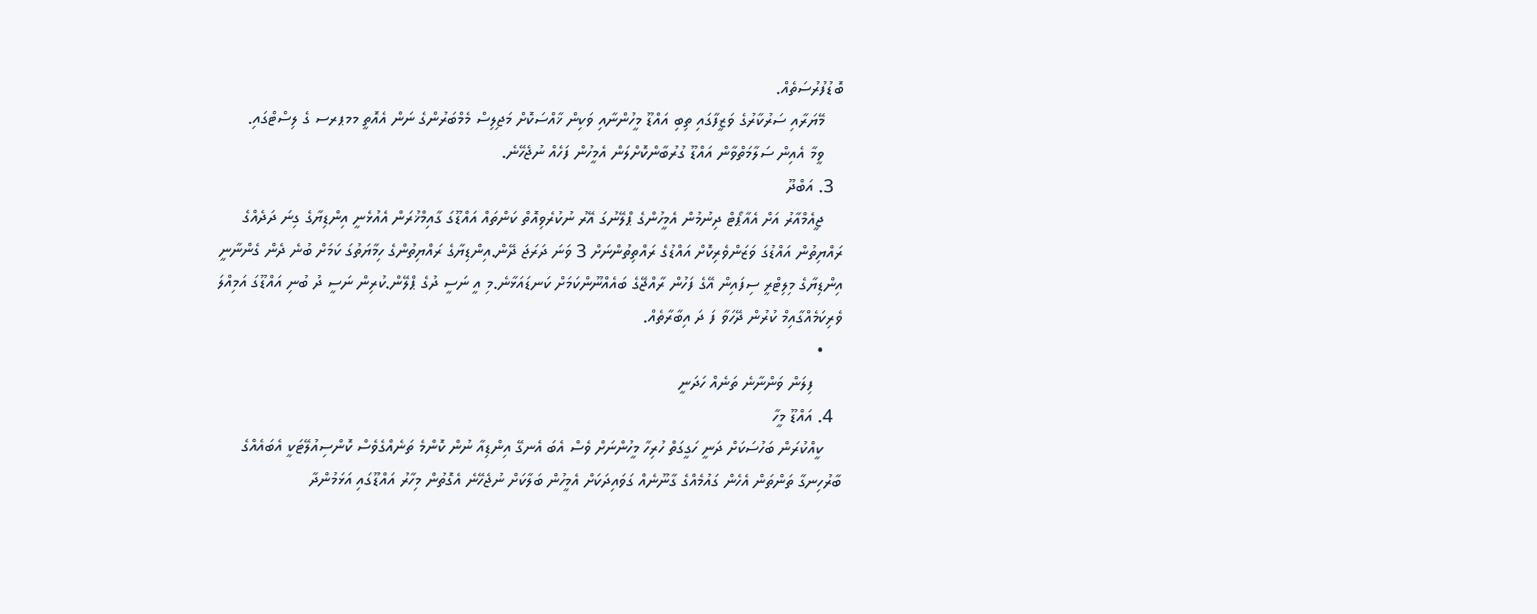ބޮޑުފުރުސަތެއް.
    މޭޔަރާއި ސަރުކާރުގެ ވަޒީފާގައި ތިބި އައްޑޫ މީހުންނާއި ވަކިން ޚާއްސަކޮށް މަޖިލިސް މެމްބަރުންގެ ނަން އެއޮތީ މމޕރސ ގެ ލިސްޓްގައި.
    ވީމާ އެއިން ސަލާމަތްވާން އައްޑޫ ގުރުބާންކޮށްލަން އެމީހުން ފަހެއް ނުޖެހޭނެ.
  3. އަބްދޫ
    ޖީއެމްއާރު އަށް އެއާޕޯޓް ދިނުމުން އެމީހުންގެ ޕްލޭނުގަ އޭރު ނުކުރެވިއޮތް ކަންތައް އައްޑޫގަ ގާއިމްޚުރަން އެއުޅެނީ އިންޑިޔާގެ ގިނަ ދަދެއްގެ ރައްޔިތުން އައްޑުގަ ވަޒަންވެރިކޮށް އައްޑުގެ ރައްތިތުންނަށް 3 ވަނަ ދަރަޖަ ދޭން.އިންޑިޔާގެ ރައްޔިތުންގެ ހިމާޔަތުގަ ކަމަށް ބުނެ ދެން ގެންނާނީ އިންޑިޔާގެ މިލިޓްރީ ސިފައިން އޭގެ ފަހުން ރާއްޖޭގެ ބައެއްނޫންކަމަށް ކަނޑައަޅާނެ.މި އީ ނަސީ ދުގެ ޕްލޭން.ކުރިން ނަސީ ދު ބުނި އައްޑޫގަ އަމިއްލަ ވެރިކަމެއްގާއިމް ކުރުން ދޭހަވާ ފަ ދަ އިބާރާތެއް.
    •
      ފިލަން ވަންނާނެ ތަނެއް ހަދަނީ
  4. އައްޑޫ މީހާ
    ކީއްކުރަން ބަހުސަކަށް ދަނީ ހަގީގަތް ހުރިހާ މީހުންނަށް ވެސް އެބަ އެނގޭ އިންޑިއާ ނުން ކޮންމެ ތަނެއްގެވެސް ކޮންސިއުލޭޓަކީ އެބައެއްގެ ބާރުހިނގާ ތަންތަން އެހެން ގައުމެއްގެ ގާނޫނެއް ގަވައިދަކަށް އެމީހުން ބަލާކަށް ނުޖެހޭނެ އެގޮތުން މިހާރު އައްޑޫގައި އަޅަމުންދާ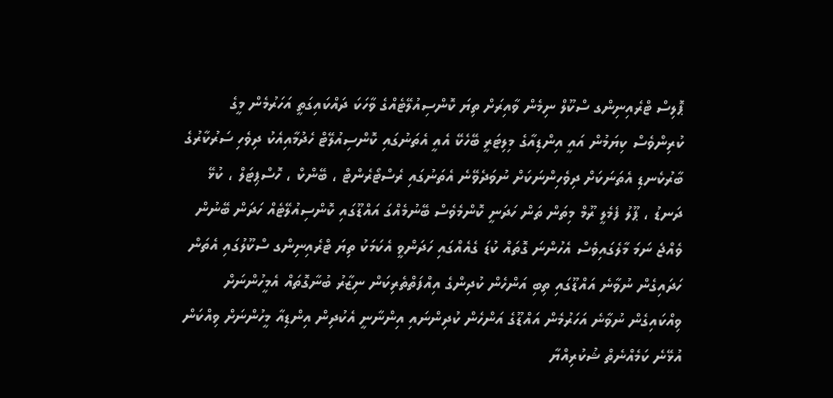ޕޮލިސް ޓްރެއިނިންގ ސްކޫލް ނިމެން ވާއިރަށް ތިޔަ ކޮންސިއުލޭޓެއްގެ ވާހަކަ ދައްކައިގަތީ އަހަރުމެން މީގެ ކުރިންވެސް ކިޔަމުން އައީ އިންޑިއާގެ މިލިޓަރީ ބޭހެކޭ އެއީ އެތަނުގައި ކޮންސިއުލޭޓް ހެދުމާއިއެކު ދިވެހި ސަރުކާރުގެ ބާރުކެނޑި އެތަނަކަށް ދިވެހިންނަކަށް ނުވަދެވޭނެ އެތަނުގައި ރެސްޓޯރެންޓް ، ބޭންކް ، ހޮސްޕިޓަލް ، ކުޅޭ ދަނޑު ، ޕޫލު ފެމެލީ ރޫމް މިތަން ތަން ހަދަނީ ކޮންމެވެސް ބޭނުމެއްގަ އައްޑޫގައި ކޮންސިއުލޭޓެއް ހަދަން ބޭނުން ވެއްޖެ ނަމަ މާލެގައިވެސް އެހުންނަ ގޮތައް ކުޑަ ގެއެއްގައި ހަދަންވީ އެކަމަކު ތިޔަ ޓްރެއިނިންގ ސްކޫލުގައި އެތަން ހަދައިގެން ނުވާނެ އައްޑޫގައި ތިބި އަންހެން ކުދިންގެ އިއްފަތްތެރިކަން ނިޒާރު ބުނާގޮތައް އެމީހުންނަށް ވިއްކައިގެން ނުވާނެ އަހަރުމެން އައްޑޫގެ އަންހެން ކުދިންނައި އިންނާނީ އެކުދިން އިންޑިއާ މީހުންނަށް ވިއްކަން އުޅޭނެ ކަމެއްނެތް ޝުކުރިއްޔާ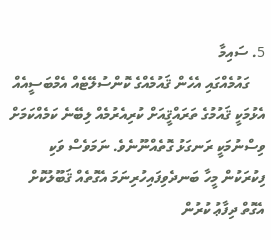5. ސައިމާ
    ގައުމެއްގައި އެހެން ޤައުމެއްގެ ކޮންސުލޭޓެއް އެމްބަސީއެއް އެޅުމަކީ ޤައުމުގެ ތަރައްޤީއަށް ކުރިއެރުމެއް ލިބޭނެ ކަމެއްކަމަށް ވިސްނުމަކީ ރަނގަޅު ގޮތެއްނޫނެވެ. ނަމަވެސް ވަކި ފިކުރަކުން މީހާ ބަނދެވިފައިހުރިނަމަ އެގޮތެއް ޤަބޫލުކޮށް އެގޮތް ދިފާޢު ކުރުން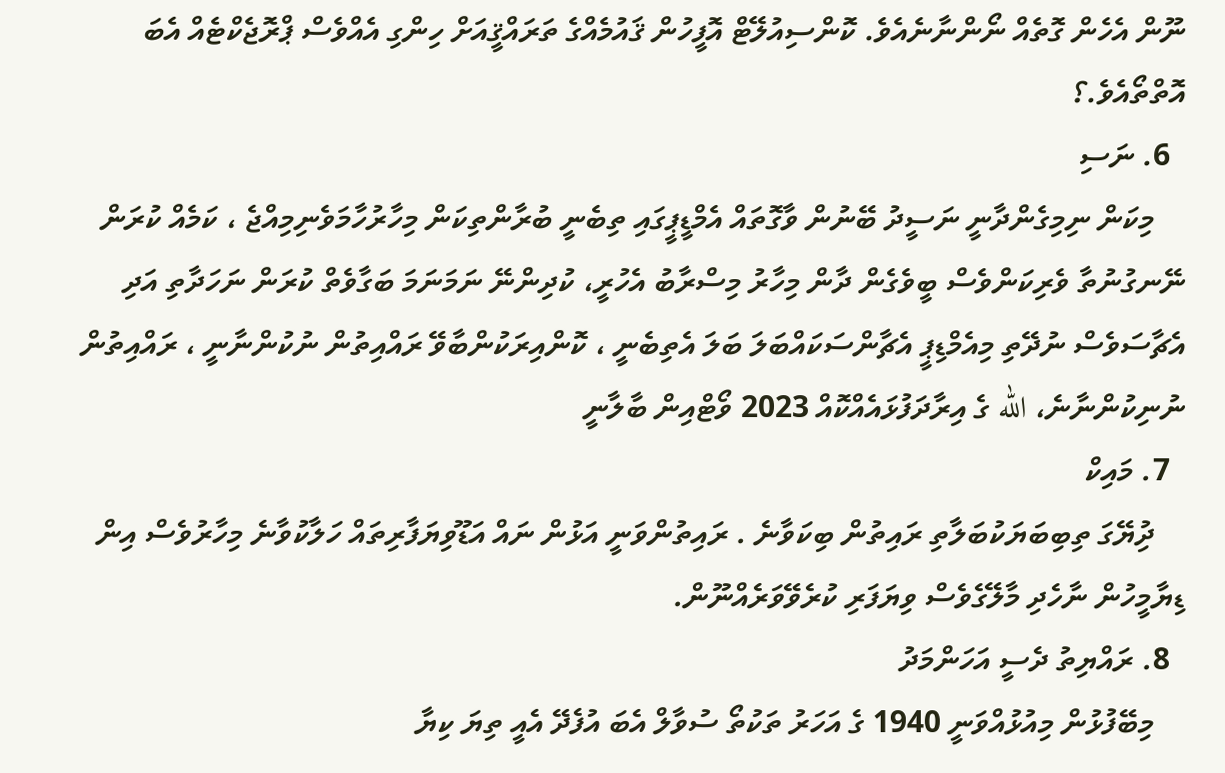ނޫން އެހެން ގޮތެއް ނޯންނާނެއެވެ. ކޮންސިއުލޭޓް އޮފީހުން ޤައުމެއްގެ ތަރައްޤީއަށް ހިންގި އެއްވެސް ޕްރޮޖެކްޓެއް އެބަ އޮތްތޯއެވެ.؟
  6. ނަސި
    މިކަން ނިމިގެންދާނީ ނަސީދު ބޭނުން ވާގޮތައް އެމްޑީޕީގައި ތިބެނީ ބުރާންތިކަން މިހާރުހާމަވެނިމިއްޖެ ، ކަމެއް ކުރަން ނޭނގުނުތާ ވެރިކަންވެސް ބީވެގެން ދާން މިހާރު މިސްރާބު އެހުރީ، ކުދިންނޭ ނަމަނަމަ ބަގާވެތް ކުރަން ނަހަދާތި އަދި އެޗާސަވެސް ނުދޭތި މިއެމްޑިޕީ އެޗާންސަކައްބަލަ ބަލަ އެތިބެނީ ، ކޮންއިރަކުންބާވޭ ރައްއިތުން ނުކުންނާނީ ، ރައްއިތުން ނުނިކުންނާނެ، الله ގެ އިރާދަފުޅައެއްކޮއް 2023 ވޯޓްއިން ބާލާނީ
  7. މައިކް
    ދިުޔޭގަ ތިބިބަޔަކުބަލާތި ރައިތުން ބިކަވާނެ . ރައިތުންވަނީ އަޅުން ނައް އަޑޫވިޔަފާރިތައް ހަލާކުވާނެ މިހާރުވެސް އިން ޑިޔާމީހުން ނާހެދި މާލޭގެވެސް ވިޔަފަރި ކުރެވޭވަރެއްނޫން.
  8. ރައްޔިތު ދެސީ އަހަންމަދު
    މިބޭފުޅުން މިއުޅުއްވަނީ 1940 ގެ އަހަރު ތަކުތޯ ސުވާލް އެބަ އުފެދޭ އެއީ ތިޔަ ކިޔާ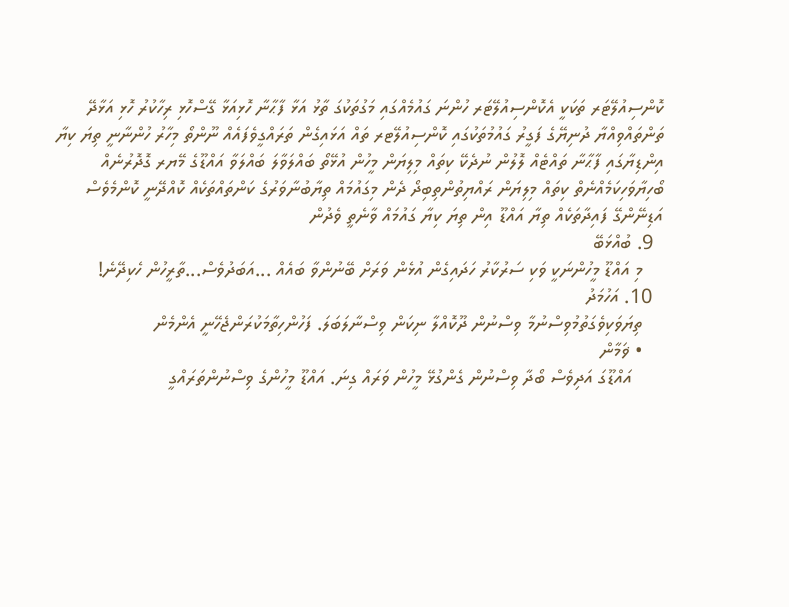ކޮންސިއުލޭޓަރ ތަކަކީ އެކޮންސިއުލޭޓަރ ހުންނަ ގައުމެއްގައި މަގުތަކުގަ ތާޅު އަޅާ ފާޙާނާ ހޮޅިއަޅާ ގޭސްހޮޅި ރިހާކުރު ހޮޅި އަޅާދޭ ތަންތައްވިއްޔާ ދުނިޔޭގެ ފަގީރު ގައުމުތަކުގައި ކޮންސިއުލޭޓރ ތައް އަޅައިގެން ތަރައްގީވެފައެއް ނޫންތޯ މިހާރު ހުންނާނީ ތިޔަ ކިޔާ އިންޑިޔާގައި ފާޙާނާ ތައްޓެއް ލޮލުން ނުދެކޭ ކިތައް މިލިޔަން މީހުން އުޅޭތޯ ބައްލަވާލަ ބައްލަވާ އައްޑޫގެ މޭޔރ ގޮދޮރުނެއް ބޯހިޔާވަހިކަމެއްނެތް ކިތައް މިލިޔަން ރައްޔިތުންތިބިދޯ ދެން މިގައުމައް ތިޔާބުނާވަރުގެ ކަންތައްތަކެއް ކޮއްދޭނީ ކޮންމެވެސް އަޑިނޭންގޭ ފައިދާތަކެއް ތިޔާ އައްޑޫ އިން ތިޔަ ކިޔާ ގައުމައް ވާނެތީ ވެދުން
  9. ބުއްޅަބޭ
    މި އައްޑޫ މީހުންނަކީ ވަކި ސަރުކާރު ހަދައިގެން އުޅެން ވަރަށް ބޭނުންވާ ބައެއް ...އަބަދުވެސް...ތާރީހުން ހެކިދޭނެ!
  10. އަހުމަދު
    ތިޔަވަކިވެގަތުމުވިސްނުމާ ވިސްނުން ދޫކޮއްލާ ނިކަން ވިސްނާލަބަލަ. ފަހުންހިތާމަކުރަންޖެހޭނީ އެންމެން
    • ޥަމާން
      އައްޑޫގަ އަދިވެސް ބޯދާ ވިސްނުން ގެންގުޅޭ މީހުން ވަރައް ގިނަ. އައްޑޫ މީހުންގެ ވިސްނުންތަރައްގީ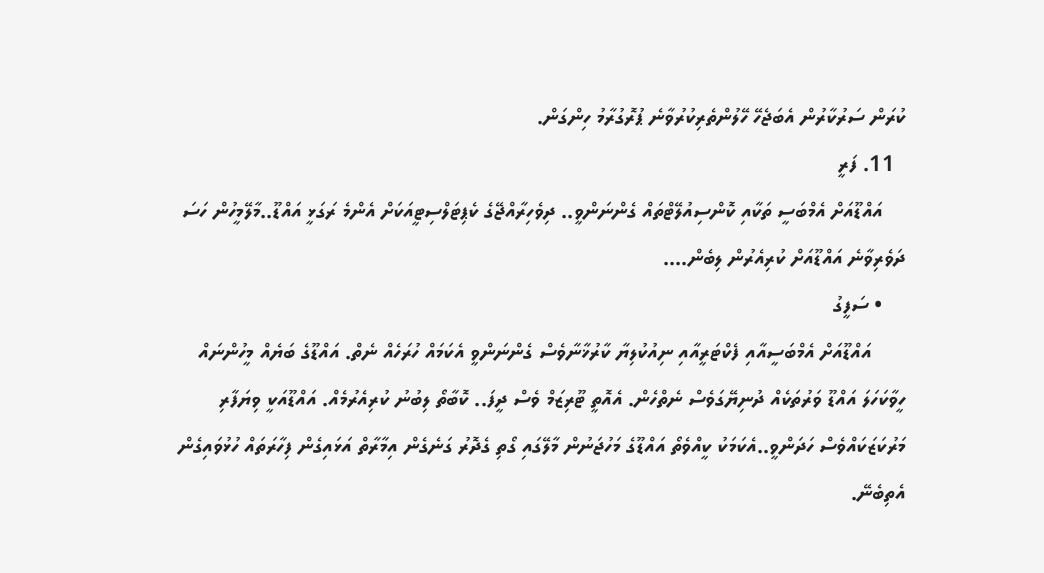ކުރަން ސަރުކާރުން އެބަޖެހޭ ހޭލުންތެރިކުރުވާނެ ޕުރޮގުރާމު ހިންގަން.
  11. ފަރީ
    އައްޑޫއަށް އެމްބަސީ ތަކާއި ކޮންސިއުލޭޓްތައް ގެންނަންވީ.. ދިވެހިރާއްޖޭގެ ކެޕިޓަލްސިޓީއަކަށް އެންމެ ރަގަޅީ އައްޑޫ..މާލޭމީހުން ހަސަ ދަވެރިވާނެ އައްޑޫއަށް ކުރިއެރުން ލިބެން....
    • ސަފީގު
      އައްޑޫއަށް އެމްބަސީއާއި ފެކްޓަރީއާއި ނިއުކުލިޔާ ކާރުޚާނާވެސް ގެންނަންވީ އެކަމައް ހުރަހެއް ނެތް. އައްޑޫގެ ބަޔެއް މީހުންނައް ހީވާކަހަލަ އައްޑޫ ވަރުތަކެއް ދުނިޔޭގަވެސް ނެތްހެން. އެއޮތީ ޓޫރިޒަމް ވެސް ދީފަ.. ކޮބާތޯ ލިބުނު ކުރިއެރުމެއް. އައްޑޫއަކީ ވިޔަފާރި މަރުކަޒަކައްވެސް ހަދަންވީ..އެކަމަކު ކީއްވެތޯ އައްޑޫގެ މަހުޖަނުން މާލޭގައި ގޯތި ގެދޮރު ގަނެގެން އިމާރާތް އަޅައިގެން ފިހާރަތައް ހުޅުވައިގެން އެތިބެނޭ.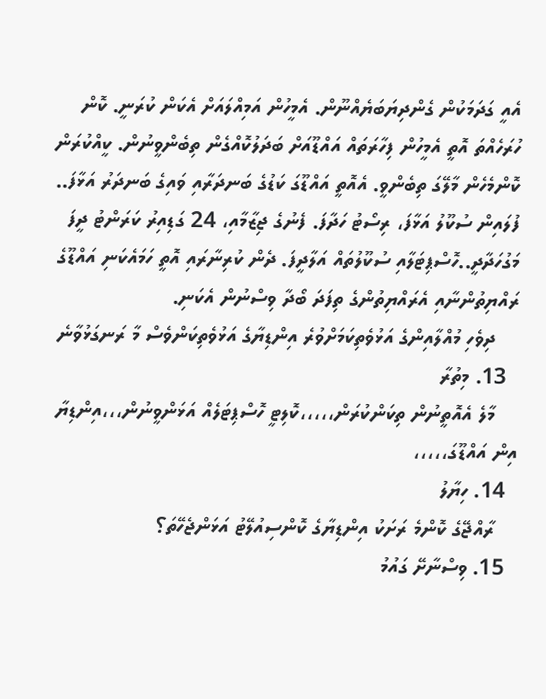އެއީ ގަދަމަކުން ގެންދިޔަބަޔެއްނޫން. އެމީހުން އަމިއްލައަށް އެކަން ކުރަނީ. ކޮން ހުރަހެއްތަ އޮތީ އެމީހުން ފިހާރަތައް އައްޑޫއަށް ބަދަލުކޮއްގެން ތިބެންވީނުން. ކީއްކުރަން ކޮންމެހެން މާލޭގަ ތިބެންވީ. އެއޮތީ އައްޑޫގަ ކަޑުގެ ބަނދަރާއި ވައިގެ ބަނދަރު އަޅާފަ.. ފުލައިން ސުކޫލު އަޅާފަ، ރިސޯޓު ހަދާފަ. ފެނުގެ ޖިޒާމާއި، 24 ގަޑިއިރު ކަރަންޓު ދީފަ މަގުހަދާދީ..ހޮސްޕިޓަލާއި ސުކޫލުތައް އަލާދީފަ. ދެން ކުރިނާރައި އޮތީ ހަމައެކަނި އައްޑޫގެ ރައްޔިތުންނާއި އެރައްޔިތުންގެ ތިފަދަ ބޯދާ ވިސްނުން އެކަނި.
    ދިވެހި މުއްލާއިންގެ އަޅުވެތިކަމަށްވުރެ އިންޑިޔާގެ އަޅުވެތިކަންވެސް މާ ރަނގަޅުވާނެ
  13. މިތުރާ
    މާލެ އެއޮތީނުން ތިކަންކުރަން،،،،،ކޮލިޓީ ހޮސްޕިޓަލެއް އަޅަންވީނުން،،،އިންޑިޔާ އިން އައްޑޫގަ،،،،،
  14. ހިޔާލު
    ރާއްޖޭގެ ކޮންމެ ރަށަކު އިންޑިޔާގެ ކޮންސިއުލޭޓު އަޅަންޖެހޭތަ؟
  15. ވިސްނާށޭ ގައުމު